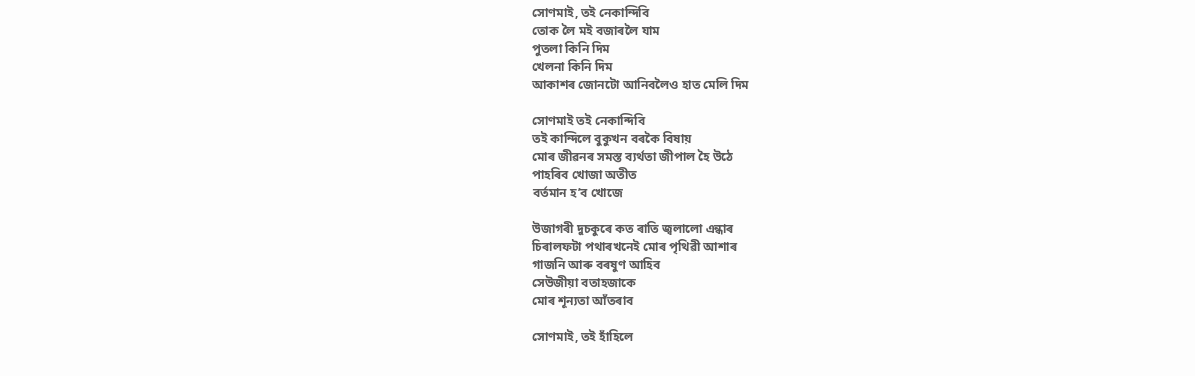সোণমাই, তই নেকান্দিবি
তোক লৈ মই বজাৰলৈ যাম
পুতলা কিনি দিম
খেলনা কিনি দিম
আকাশৰ জোনটো আনিবলৈও হাত মেলি দিম

সোণমাই তই নেকান্দিবি
তই কান্দিলে বুকুখন বৰকৈ বিষায়
মোৰ জীৱনৰ সমস্ত ব্যৰ্থতা জীপাল হৈ উঠে
পাহৰিব খোজা অতীত
বৰ্তমান হ’ব খোজে

উজাগৰী দুচকুৰে কত ৰাতি জ্বলালো এন্ধাৰ
চিৰালফটা পথাৰখনেই মোৰ পৃথিৱী আশাৰ
গাজনি আৰু বৰষুণ আহিব
সেউজীয়া বতাহজাকে
মোৰ শূন্যতা আঁতৰাব

সোণমাই, তই হাঁহিলে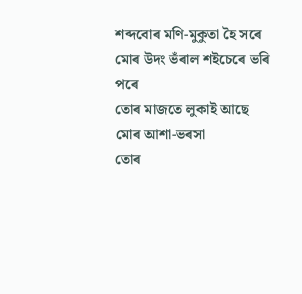শব্দবোৰ মণি-মুকুতা হৈ সৰে
মোৰ উদং ভঁৰাল শইচেৰে ভৰি পৰে
তোৰ মাজতে লুকাই আছে মোৰ আশা-ভৰসা
তোৰ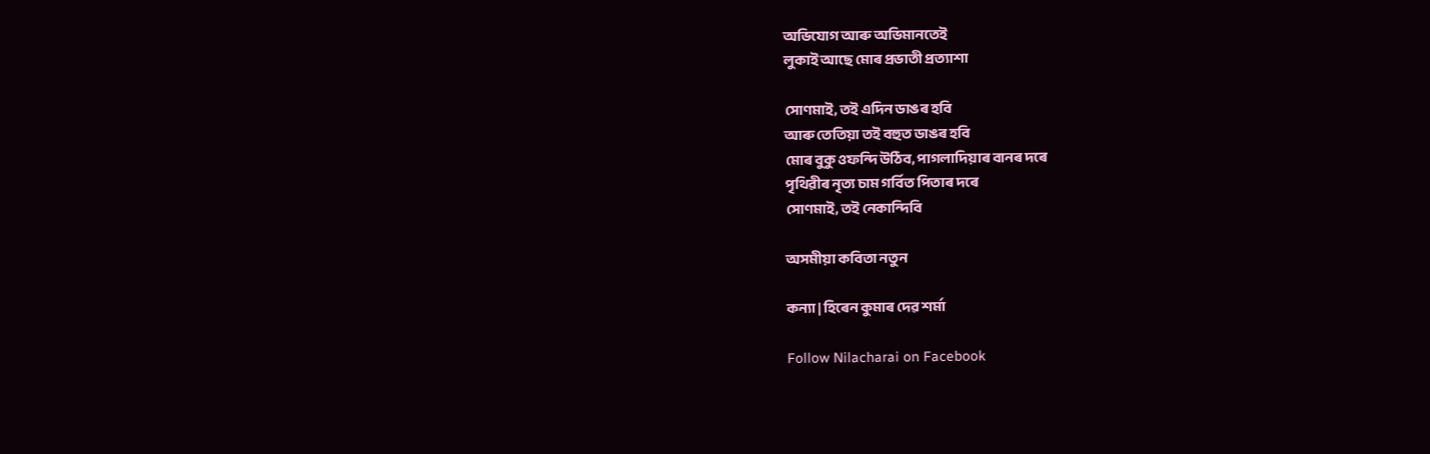অভিযোগ আৰু অভিমানতেই
লুকাই আছে মোৰ প্ৰভাতী প্ৰত্যাশা

সোণমাই, তই এদিন ডাঙৰ হবি
আৰু তেতিয়া তই বহুত ডাঙৰ হবি
মোৰ বুকু ওফন্দি উঠিব, পাগলাদিয়াৰ বানৰ দৰে
পৃথিৱীৰ নৃত্য চাম গৰ্বিত পিতাৰ দৰে
সোণমাই, তই নেকান্দিবি

অসমীয়া কবিতা নতুন

কন্যা | হিৰেন কুমাৰ দেৱ শৰ্মা

Follow Nilacharai on Facebook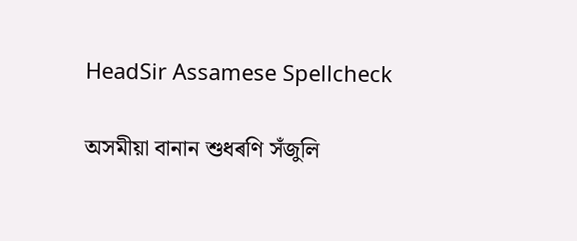HeadSir Assamese Spellcheck

অসমীয়া বানান শুধৰণি সঁজুলি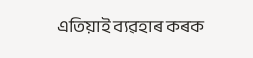এতিয়াই ব্যৱহাৰ কৰক